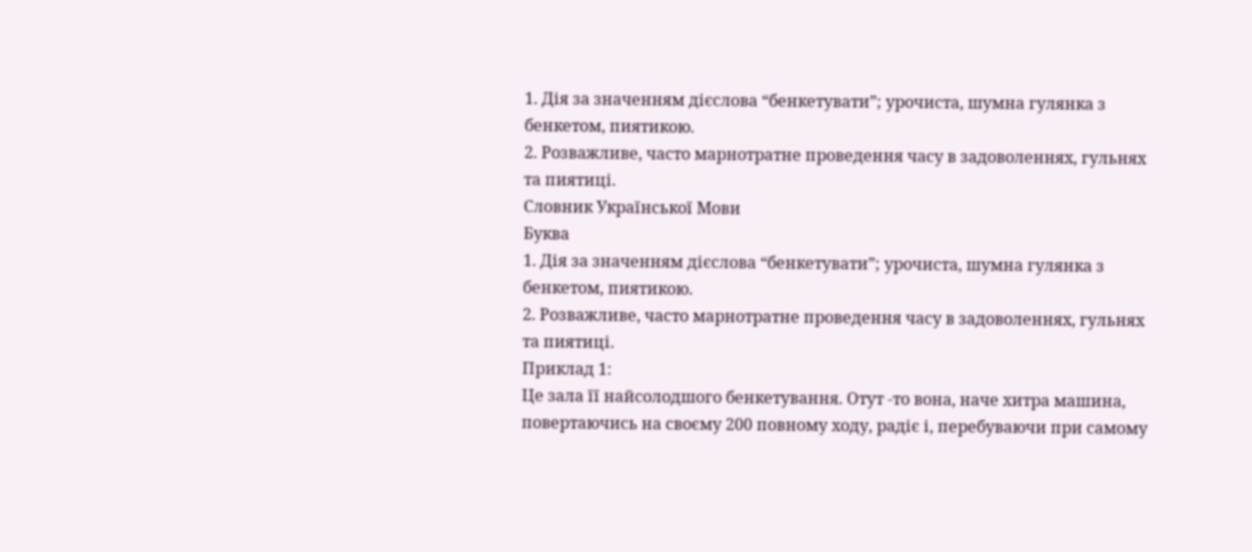1. Дія за значенням дієслова “бенкетувати”; урочиста, шумна гулянка з бенкетом, пиятикою.
2. Розважливе, часто марнотратне проведення часу в задоволеннях, гульнях та пиятиці.
Словник Української Мови
Буква
1. Дія за значенням дієслова “бенкетувати”; урочиста, шумна гулянка з бенкетом, пиятикою.
2. Розважливе, часто марнотратне проведення часу в задоволеннях, гульнях та пиятиці.
Приклад 1:
Це зала її найсолодшого бенкетування. Отут -то вона, наче хитра машина, повертаючись на своєму 200 повному ходу, радіє і, перебуваючи при самому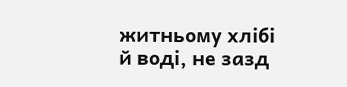житньому хлібі й воді, не зазд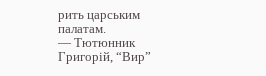рить царським палатам.
— Тютюнник Григорій, “Вир”